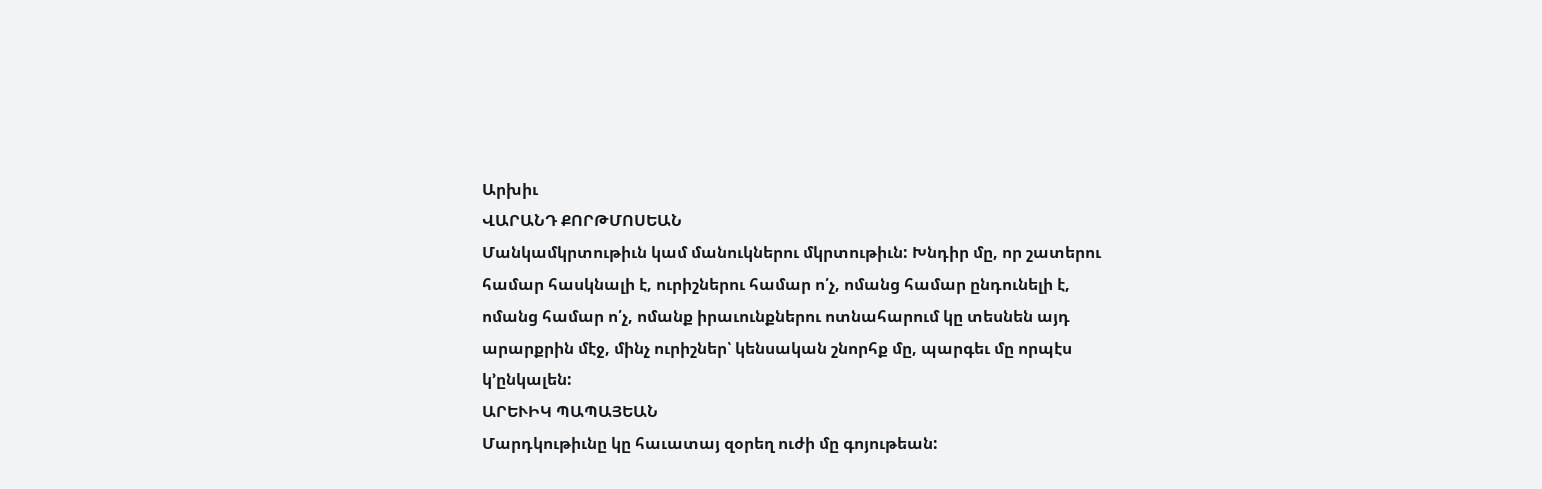Արխիւ
ՎԱՐԱՆԴ ՔՈՐԹՄՈՍԵԱՆ
Մանկամկրտութիւն կամ մանուկներու մկրտութիւն: Խնդիր մը, որ շատերու համար հասկնալի է, ուրիշներու համար ո՛չ, ոմանց համար ընդունելի է, ոմանց համար ո՛չ, ոմանք իրաւունքներու ոտնահարում կը տեսնեն այդ արարքրին մէջ, մինչ ուրիշներ՝ կենսական շնորհք մը, պարգեւ մը որպէս կ՚ընկալեն:
ԱՐԵՒԻԿ ՊԱՊԱՅԵԱՆ
Մարդկութիւնը կը հաւատայ զօրեղ ուժի մը գոյութեան: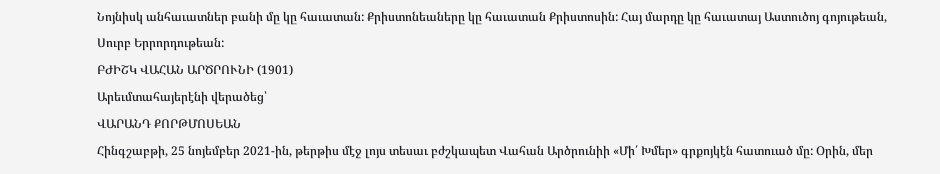Նոյնիսկ անհաւատներ բանի մը կը հաւատան: Քրիստոնեաները կը հաւատան Քրիստոսին: Հայ մարդը կը հաւատայ Աստուծոյ գոյութեան, Սուրբ Երրորդութեան:
ԲԺԻՇԿ ՎԱՀԱՆ ԱՐԾՐՈՒՆԻ (1901)
Արեւմտահայերէնի վերածեց՝
ՎԱՐԱՆԴ ՔՈՐԹՄՈՍԵԱՆ
Հինգշաբթի, 25 նոյեմբեր 2021-ին, թերթիս մէջ լոյս տեսաւ բժշկապետ Վահան Արծրունիի «Մի՛ Խմեր» գրքոյկէն հատուած մը: Օրին, մեր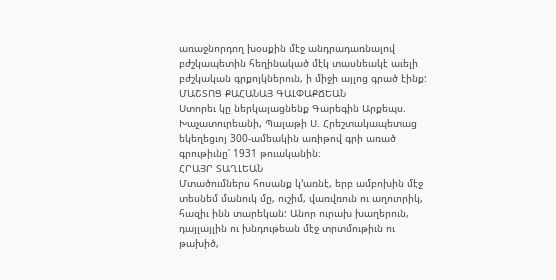առաջնորդող խօսքին մէջ անդրադառնալով բժշկապետին հեղինակած մէկ տասնեակէ աւելի բժշկական գրքոյկներուն, ի միջի այլոց գրած էինք:
ՄԱՇՏՈՑ ՔԱՀԱՆԱՅ ԳԱԼՓԱՔՃԵԱՆ
Ստորեւ կը ներկայացնենք Գարեգին Արքեպս. Խաչատուրեանի, Պալաթի Ս. Հրեշտակապետաց եկեղեցւոյ 300-ամեակին առիթով գրի առած գրութիւնը՝ 1931 թուականին։
ՀՐԱՅՐ ՏԱՂԼԵԱՆ
Մտածումներս հոսանք կ՚առնէ, երբ ամբոխին մէջ տեսնեմ մանուկ մը, ուշիմ, վառվռուն ու աղուորիկ, հազիւ ինն տարեկան: Անոր ուրախ խաղերուն, դայլայլին ու խնդութեան մէջ տրտմութիւն ու թախիծ,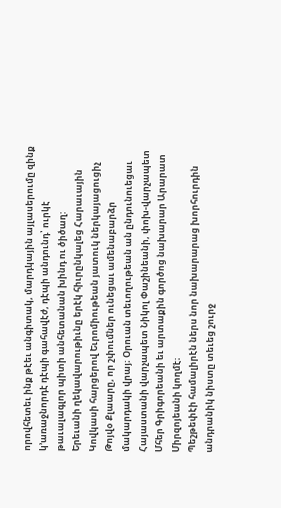որովհետեւ ինք թէեւ անգիտակ, մարդկային այլասերումը զինք կ՚առաջնորդէ դէպի գահավէժ, դէպի անդունդ՝ ուրկէ թաւալագլոր պիտի անհետանան խինդ ու ծիծաղ:
Երեւանի ղեկավարութիւնը երէկ հիւրընկալեց Հարաւային Կովկասի հարցերով Եւրոմիութեան յատուկ ներկայացուցիչ Թոյվօ Քլաարը, որ շփումներ ունեցաւ ամենաբարձր մակարդակի վրայ։ Օրուան տեւողութեան ան ընդունուեցաւ Հայաստանի վարչապետ Նիկոլ Փաշինեանի, փոխ-վարչապետ Մհեր Գրիգորեանի եւ արտաքին գործոց նախարար Արարատ Միրզոյեանի կողմէ։
Պեշթեփէի համալիրէն ներս նոր նախարարաց խորհուրդին անդրանիկ նիստը տեւեց շուրջ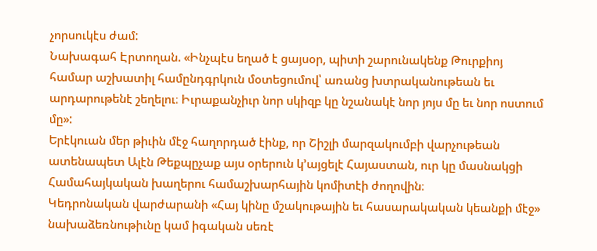չորսուկէս ժամ:
Նախագահ Էրտողան. «Ինչպէս եղած է ցայսօր, պիտի շարունակենք Թուրքիոյ համար աշխատիլ համընդգրկուն մօտեցումով՝ առանց խտրականութեան եւ արդարութենէ շեղելու։ Իւրաքանչիւր նոր սկիզբ կը նշանակէ նոր յոյս մը եւ նոր ոստում մը»:
Երէկուան մեր թիւին մէջ հաղորդած էինք, որ Շիշլի մարզակումբի վարչութեան ատենապետ Ալէն Թեքպըչաք այս օրերուն կ՚այցելէ Հայաստան, ուր կը մասնակցի Համահայկական խաղերու համաշխարհային կոմիտէի ժողովին։
Կեդրոնական վարժարանի «Հայ կինը մշակութային եւ հասարակական կեանքի մէջ» նախաձեռնութիւնը կամ իգական սեռէ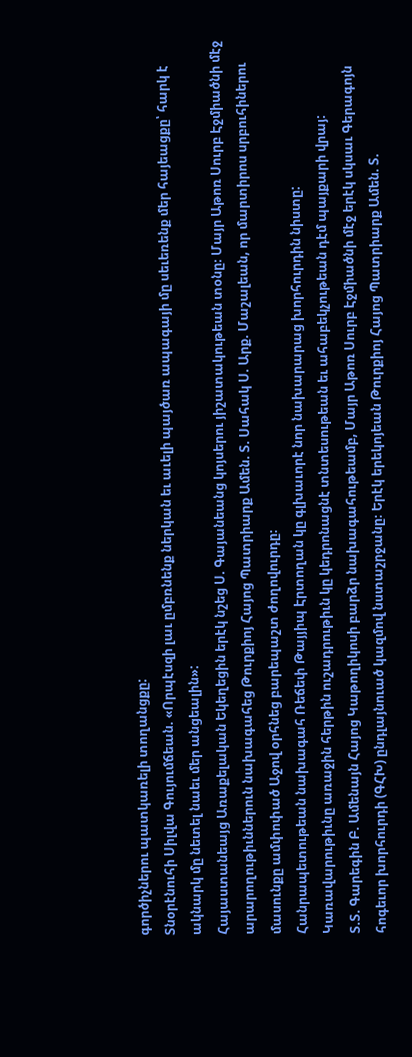գործիչներու պատկառելի տողանցքը:
Տնօրէնուհի Սիլվա Գույումճեան. «Որպէսզի լաւ ըմբռնենք ներկան եւ աւելի պայծառ ապագայի մը սեւեռենք մեր հայեացքը՝ հարկ է ակնարկ մը նետել նաեւ մեր անցեալին»:
Հայաստանեայց Առաքելական Եկեղեցին երէկ նշեց Ս. Գայանեանց կոյսերու յիշատակութեան տօնը։ Մայր Աթոռ Սուրբ Էջմիածնի մէջ արարողութիւններուն նախագահեց Թուրքիոյ Հայոց Պատրիարք Ամեն. Տ. Սահակ Ս. Արք. Մաշալեան, որ մարտիրոս սրբուհիներու մասունքը ամփոփած Աջով օրհնեց բարեպաշտ ժողովուրդը։
Հանրապետութեան նախագահ Ռեճեփ Թայյիպ Էրտողան կը գլխաւորէ նոր նախարարաց խորհուրդին նիստը:
Կառավարութիւնը առաջին հերթին ուշադրութիւն կը կեդրոնացնէ տնտեսութեան եւ ահաբեկչութեան դէմ պայքարի վրայ:
Տ.Տ. Գարեգին Բ. Ամենայն Հայոց Կաթողիկոսի բարձր նախագահութեամբ, Մայր Աթոռ Սուրբ Էջմիածնի մէջ երէկ սկսաւ Գերագոյն հոգեւոր խորհուրդի (ԳՀԽ) ընդլայնուած կազմով նստաշրջանը։ Երէկ երեկոյեան Թուրքիոյ Հայոց Պատրիարք Ամեն. Տ.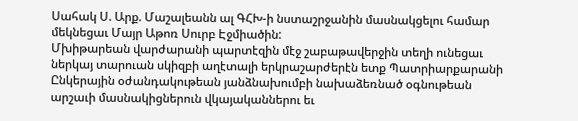Սահակ Ս. Արք. Մաշալեանն ալ ԳՀԽ-ի նստաշրջանին մասնակցելու համար մեկնեցաւ Մայր Աթոռ Սուրբ Էջմիածին:
Մխիթարեան վարժարանի պարտէզին մէջ շաբաթավերջին տեղի ունեցաւ ներկայ տարուան սկիզբի աղէտալի երկրաշարժերէն ետք Պատրիարքարանի Ընկերային օժանդակութեան յանձնախումբի նախաձեռնած օգնութեան արշաւի մասնակիցներուն վկայականներու եւ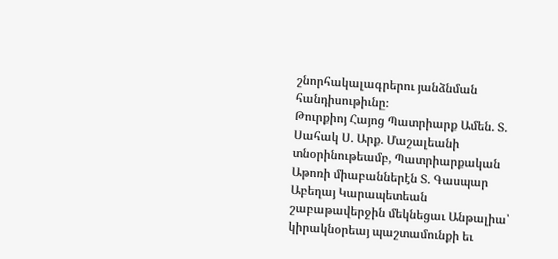շնորհակալագրերու յանձնման հանդիսութիւնը։
Թուրքիոյ Հայոց Պատրիարք Ամեն. Տ. Սահակ Ս. Արք. Մաշալեանի տնօրինութեամբ, Պատրիարքական Աթոռի միաբաններէն Տ. Գասպար Աբեղայ Կարապետեան շաբաթավերջին մեկնեցաւ Անթալիա՝ կիրակնօրեայ պաշտամունքի եւ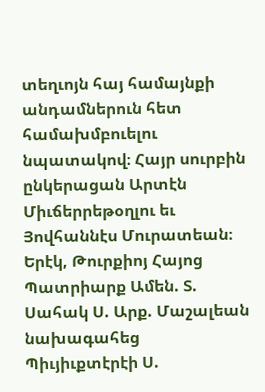տեղւոյն հայ համայնքի անդամներուն հետ համախմբուելու նպատակով։ Հայր սուրբին ընկերացան Արտէն Միւճերրեթօղլու եւ Յովհաննէս Մուրատեան։
Երէկ, Թուրքիոյ Հայոց Պատրիարք Ամեն. Տ. Սահակ Ս. Արք. Մաշալեան նախագահեց Պիւյիւքտէրէի Ս.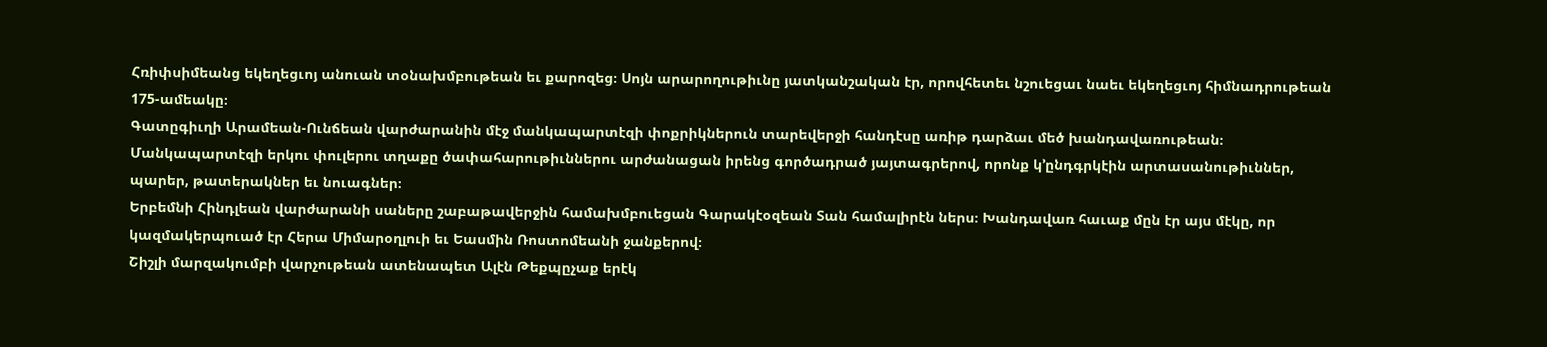Հռիփսիմեանց եկեղեցւոյ անուան տօնախմբութեան եւ քարոզեց։ Սոյն արարողութիւնը յատկանշական էր, որովհետեւ նշուեցաւ նաեւ եկեղեցւոյ հիմնադրութեան 175-ամեակը։
Գատըգիւղի Արամեան-Ունճեան վարժարանին մէջ մանկապարտէզի փոքրիկներուն տարեվերջի հանդէսը առիթ դարձաւ մեծ խանդավառութեան։ Մանկապարտէզի երկու փուլերու տղաքը ծափահարութիւններու արժանացան իրենց գործադրած յայտագրերով, որոնք կ՚ընդգրկէին արտասանութիւններ, պարեր, թատերակներ եւ նուագներ։
Երբեմնի Հինդլեան վարժարանի սաները շաբաթավերջին համախմբուեցան Գարակէօզեան Տան համալիրէն ներս։ Խանդավառ հաւաք մըն էր այս մէկը, որ կազմակերպուած էր Հերա Միմարօղլուի եւ Եասմին Ռոստոմեանի ջանքերով։
Շիշլի մարզակումբի վարչութեան ատենապետ Ալէն Թեքպըչաք երէկ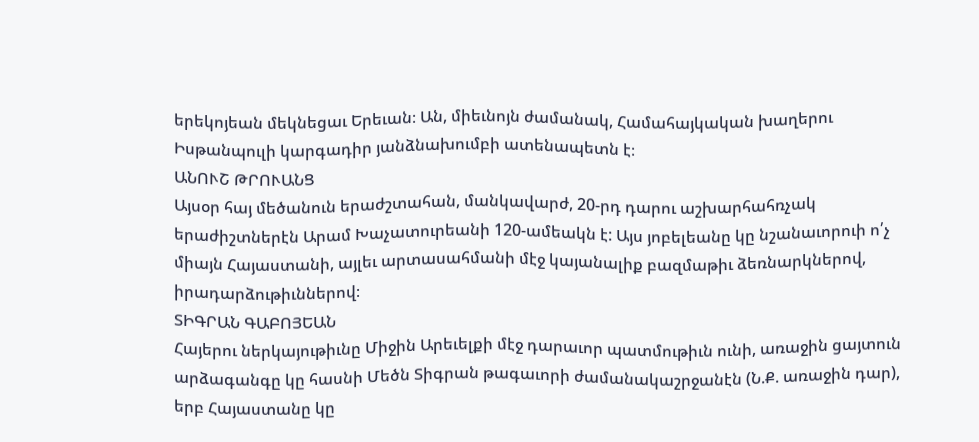երեկոյեան մեկնեցաւ Երեւան։ Ան, միեւնոյն ժամանակ, Համահայկական խաղերու Իսթանպուլի կարգադիր յանձնախումբի ատենապետն է։
ԱՆՈՒՇ ԹՐՈՒԱՆՑ
Այսօր հայ մեծանուն երաժշտահան, մանկավարժ, 20-րդ դարու աշխարհահռչակ երաժիշտներէն Արամ Խաչատուրեանի 120-ամեակն է: Այս յոբելեանը կը նշանաւորուի ո՛չ միայն Հայաստանի, այլեւ արտասահմանի մէջ կայանալիք բազմաթիւ ձեռնարկներով, իրադարձութիւններով։
ՏԻԳՐԱՆ ԳԱԲՈՅԵԱՆ
Հայերու ներկայութիւնը Միջին Արեւելքի մէջ դարաւոր պատմութիւն ունի, առաջին ցայտուն արձագանգը կը հասնի Մեծն Տիգրան թագաւորի ժամանակաշրջանէն (Ն.Ք. առաջին դար), երբ Հայաստանը կը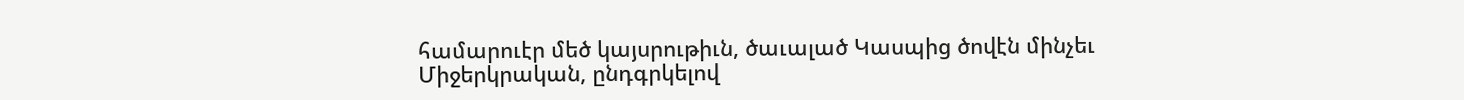համարուէր մեծ կայսրութիւն, ծաւալած Կասպից ծովէն մինչեւ Միջերկրական, ընդգրկելով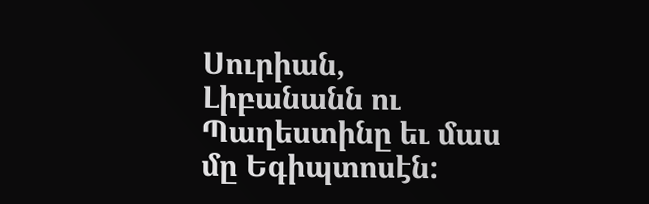Սուրիան, Լիբանանն ու Պաղեստինը եւ մաս մը Եգիպտոսէն: